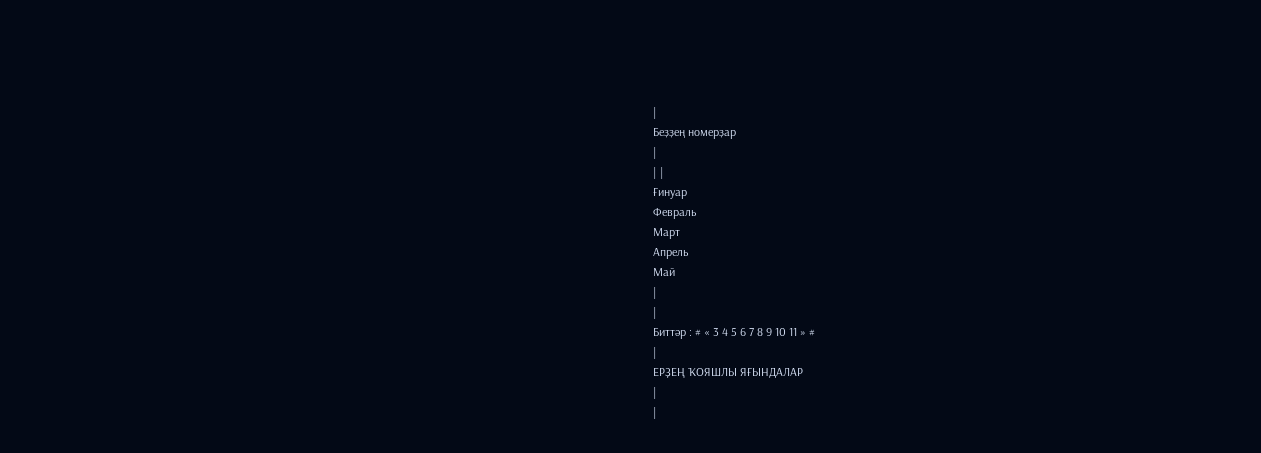|
Беҙҙең номерҙар
|
| |
Ғинуар
Февраль
Март
Апрель
Май
|
|
Биттәр : # « 3 4 5 6 7 8 9 10 11 » #
|
ЕРҘЕҢ ҠОЯШЛЫ ЯҒЫНДАЛАР
|
|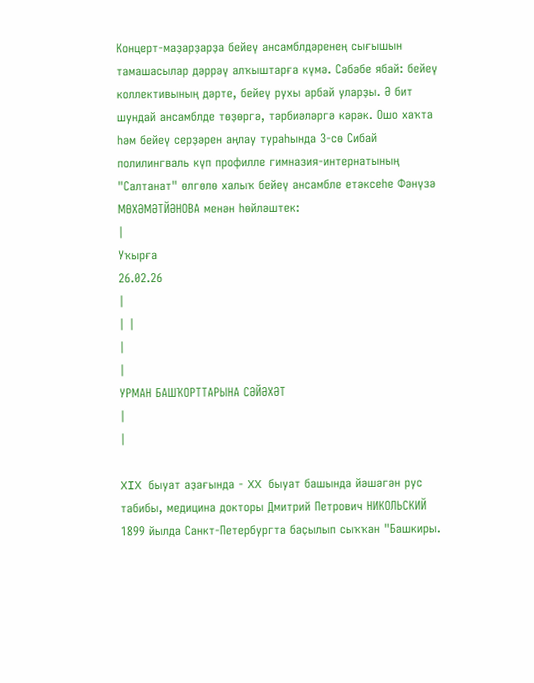Концерт-маҙарҙарҙа бейеү ансамблдәренең сығышын тамашасылар дәррәү алҡыштарға күмә. Сәбәбе ябай: бейеү коллективының дәрте, бейеү рухы арбай уларҙы. Ә бит шундай ансамблде төҙөргә, тәрбиәләргә кәрәк. Ошо хаҡта һәм бейеү серҙәрен аңлау тураһында 3-сө Сибай полилингваль күп профилле гимназия-интернатының "Салтанат" өлгөлө халыҡ бейеү ансамбле етәксеһе Фәнүзә МӨХӘМӘТЙӘНОВА менән һөйләштек:
|
Уҡырға
26.02.26
|
| |
|
|
УРМАН БАШҠОРТТАРЫНА СӘЙӘХӘТ
|
|

XIX быуат аҙағында - XX быуат башында йәшәгән рус табибы, медицина докторы Дмитрий Петрович НИКОЛЬСКИЙ 1899 йылда Санкт-Петербургта баҫылып сыҡҡан "Башкиры.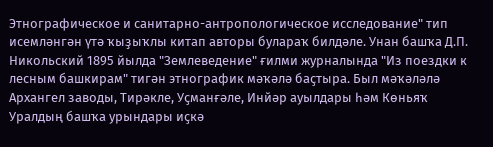Этнографическое и санитарно-антропологическое исследование" тип исемләнгән үтә ҡыҙыҡлы китап авторы булараҡ билдәле. Унан башҡа Д.П. Никольский 1895 йылда "Землеведение" ғилми журналында "Из поездки к лесным башкирам" тигән этнографик мәҡәлә баҫтыра. Был мәҡәләлә Архангел заводы, Тирәкле, Уҫманғәле, Инйәр ауылдары һәм Көньяҡ Уралдың башҡа урындары иҫкә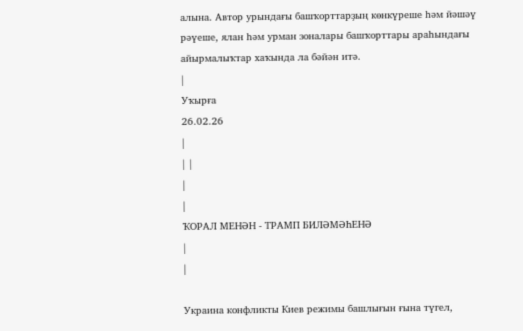алына. Автор урындағы башҡорттарҙың көнкүреше һәм йәшәү рәүеше, ялан һәм урман зоналары башҡорттары араһындағы айырмалыҡтар хаҡында ла бәйән итә.
|
Уҡырға
26.02.26
|
| |
|
|
ҠОРАЛ МЕНӘН - ТРАМП БИЛӘМӘҺЕНӘ
|
|

Украина конфликты Киев режимы башлығын ғына түгел,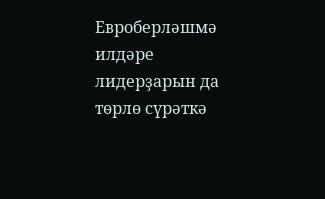Евроберләшмә илдәре лидерҙарын да төрлө сүрәткә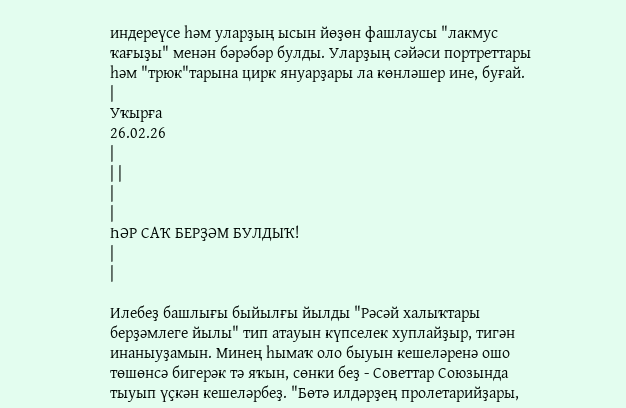индереүсе һәм уларҙың ысын йөҙөн фашлаусы "лакмус ҡағыҙы" менән бәрәбәр булды. Уларҙың сәйәси портреттары һәм "трюк"тарына цирк януарҙары ла көнләшер ине, буғай.
|
Уҡырға
26.02.26
|
| |
|
|
ҺӘР САҠ БЕРҘӘМ БУЛДЫҠ!
|
|

Илебеҙ башлығы быйылғы йылды "Рәсәй халыҡтары берҙәмлеге йылы" тип атауын күпселек хуплайҙыр, тигән инаныуҙамын. Минең һымаҡ оло быуын кешеләренә ошо төшөнсә бигерәк тә яҡын, сөнки беҙ - Советтар Союзында тыуып үҫкән кешеләрбеҙ. "Бөтә илдәрҙең пролетарийҙары,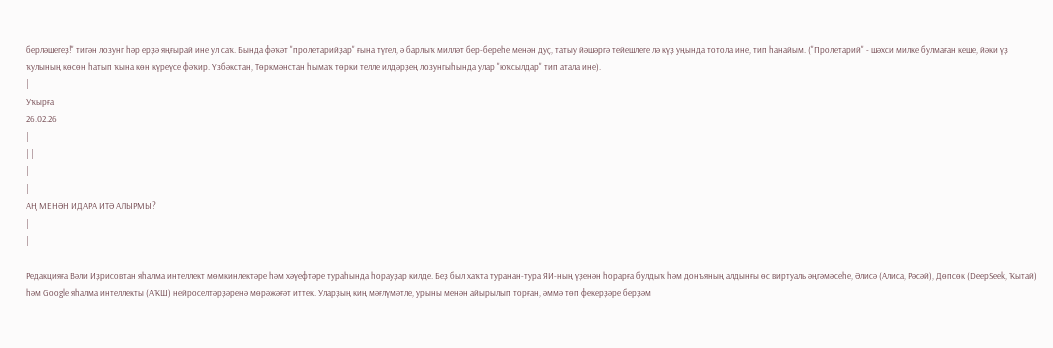берләшегеҙ!" тигән лозунг һәр ерҙә яңғырай ине ул саҡ. Бында фәҡәт "пролетарийҙар" ғына түгел, ә барлыҡ милләт бер-береһе менән дуҫ, татыу йәшәргә тейешлеге лә күҙ уңында тотола ине, тип һанайым. ("Пролетарий" - шәхси милке булмаған кеше, йәки үҙ ҡулының көсөн һатып ҡына көн күреүсе фәҡир. Үзбәкстан, Төркмәнстан һымаҡ төрки телле илдәрҙең лозунгыһында улар "юҡсылдар" тип атала ине).
|
Уҡырға
26.02.26
|
| |
|
|
АҢ МЕНӘН ИДАРА ИТӘ АЛЫРМЫ?
|
|

Редакцияға Вәли Иҙрисовтан яһалма интеллект мөмкинлектәре һәм хәүефтәре тураһында һорауҙар килде. Беҙ был хаҡта туранан-тура ЯИ-ның үҙенән һорарға булдыҡ һәм донъяның алдынғы өс виртуаль әңгәмәсеһе, Әлисә (Алиса, Рәсәй), Дөпсөк (DeepSeek, Ҡытай) һәм Google яһалма интеллекты (АҠШ) нейроселтәрҙәренә мөрәжәғәт иттек. Уларҙың киң мәғлүмәтле, урыны менән айырылып торған, әммә төп фекерҙәре берҙәм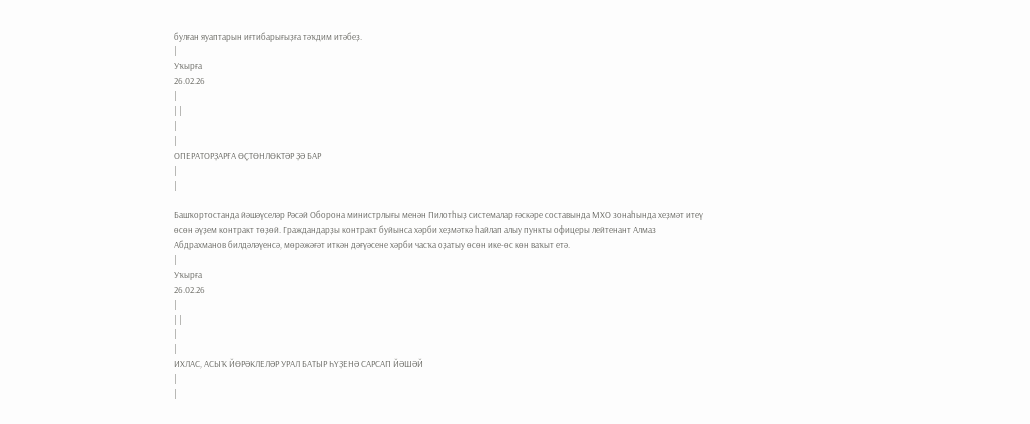булған яуаптарын иғтибарығыҙға тәҡдим итәбеҙ.
|
Уҡырға
26.02.26
|
| |
|
|
ОПЕРАТОРҘАРҒА ӨҪТӨНЛӨКТӘР ҘӘ БАР
|
|

Башҡортостанда йәшәүселәр Рәсәй Оборона министрлығы менән Пилотһыҙ системалар ғәскәре составында МХО зонаһында хеҙмәт итеү өсөн әүҙем контракт төҙөй. Граждандарҙы контракт буйынса хәрби хеҙмәткә һайлап алыу пункты офицеры лейтенант Алмаз Абдрахманов билдәләүенсә, мөрәжәғәт иткән дәғүәсене хәрби часҡа оҙатыу өсөн ике-өс көн ваҡыт етә.
|
Уҡырға
26.02.26
|
| |
|
|
ИХЛАС, АСЫҠ ЙӨРӘКЛЕЛӘР УРАЛ БАТЫР ҺҮҘЕНӘ САРСАП ЙӘШӘЙ
|
|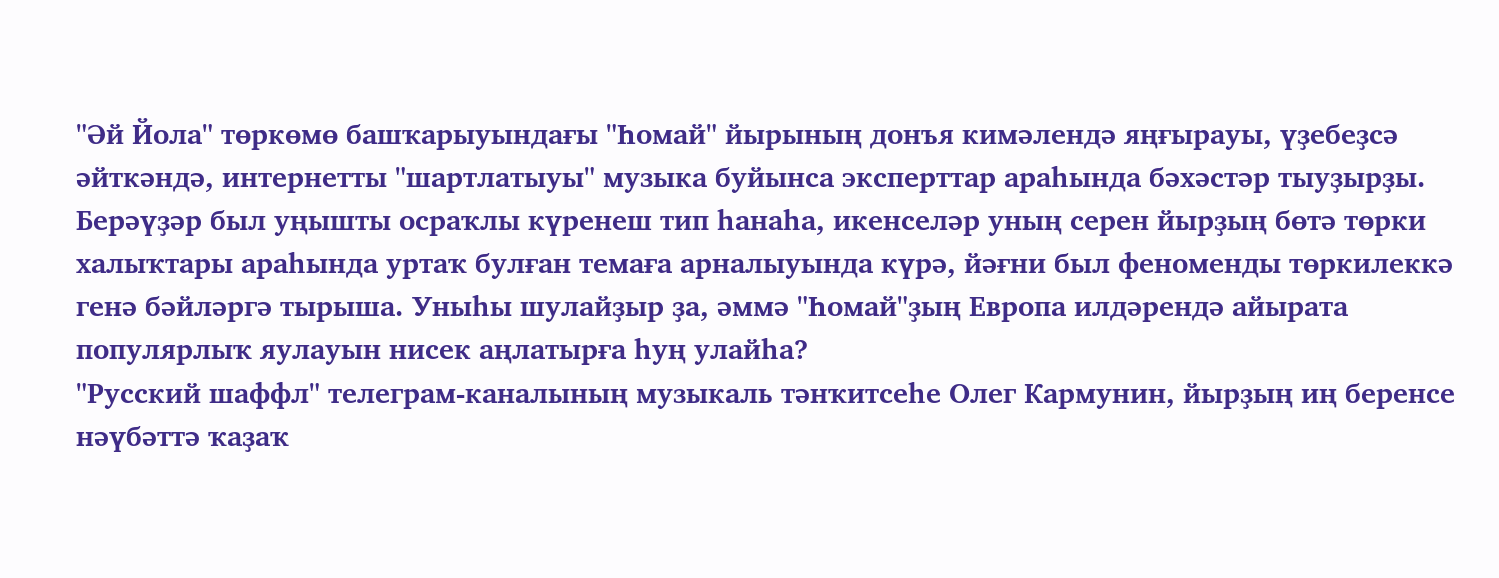"Әй Йола" төркөмө башҡарыуындағы "Һомай" йырының донъя кимәлендә яңғырауы, үҙебеҙсә әйткәндә, интернетты "шартлатыуы" музыка буйынса эксперттар араһында бәхәстәр тыуҙырҙы. Берәүҙәр был уңышты осраҡлы күренеш тип һанаһа, икенселәр уның серен йырҙың бөтә төрки халыҡтары араһында уртаҡ булған темаға арналыуында күрә, йәғни был феноменды төркилеккә генә бәйләргә тырыша. Уныһы шулайҙыр ҙа, әммә "Һомай"ҙың Европа илдәрендә айырата популярлыҡ яулауын нисек аңлатырға һуң улайһа?
"Русский шаффл" телеграм-каналының музыкаль тәнҡитсеһе Олег Кармунин, йырҙың иң беренсе нәүбәттә ҡаҙаҡ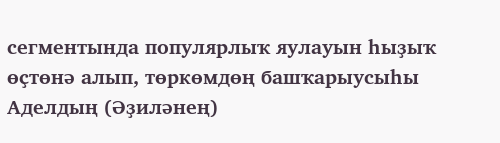сегментында популярлыҡ яулауын һыҙыҡ өҫтөнә алып, төркөмдөң башҡарыусыһы Аделдың (Әҙиләнең)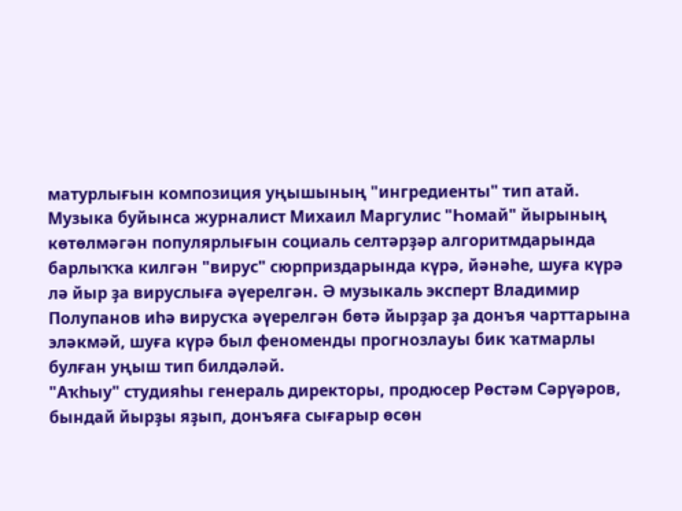матурлығын композиция уңышының "ингредиенты" тип атай. Музыка буйынса журналист Михаил Маргулис "Һомай" йырының көтөлмәгән популярлығын социаль селтәрҙәр алгоритмдарында барлыҡҡа килгән "вирус" сюрприздарында күрә, йәнәһе, шуға күрә лә йыр ҙа вируслыға әүерелгән. Ә музыкаль эксперт Владимир Полупанов иһә вирусҡа әүерелгән бөтә йырҙар ҙа донъя чарттарына эләкмәй, шуға күрә был феноменды прогнозлауы бик ҡатмарлы булған уңыш тип билдәләй.
"Аҡһыу" студияһы генераль директоры, продюсер Рөстәм Сәрүәров, бындай йырҙы яҙып, донъяға сығарыр өсөн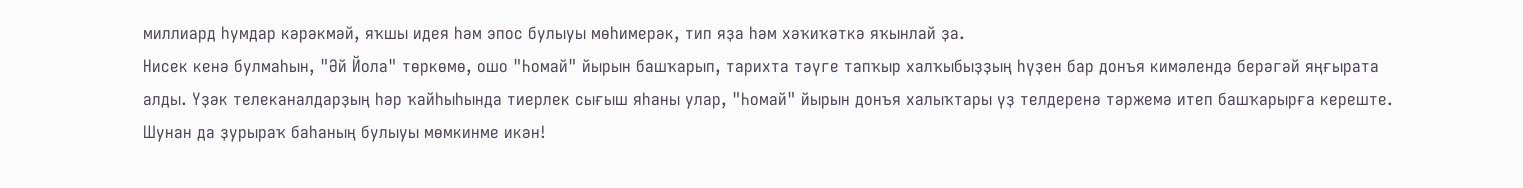миллиард һумдар кәрәкмәй, яҡшы идея һәм эпос булыуы мөһимерәк, тип яҙа һәм хәҡиҡәткә яҡынлай ҙа.
Нисек кенә булмаһын, "Әй Йола" төркөмө, ошо "Һомай" йырын башҡарып, тарихта тәүге тапҡыр халҡыбыҙҙың һүҙен бар донъя кимәлендә берәгәй яңғырата алды. Үҙәк телеканалдарҙың һәр ҡайһыһында тиерлек сығыш яһаны улар, "Һомай" йырын донъя халыҡтары үҙ телдеренә тәржемә итеп башҡарырға кереште.
Шунан да ҙурыраҡ баһаның булыуы мөмкинме икән!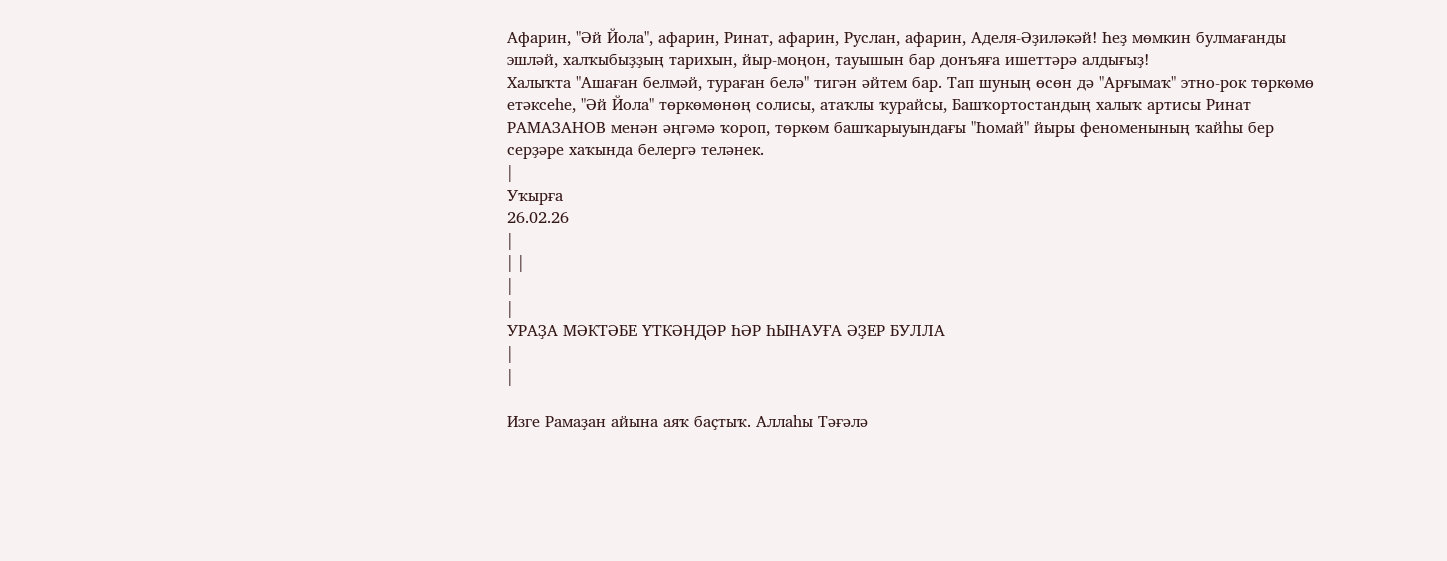Афарин, "Әй Йола", афарин, Ринат, афарин, Руслан, афарин, Аделя-Әҙиләкәй! Һеҙ мөмкин булмағанды эшләй, халҡыбыҙҙың тарихын, йыр-моңон, тауышын бар донъяға ишеттәрә алдығыҙ!
Халыҡта "Ашаған белмәй, тураған белә" тигән әйтем бар. Тап шуның өсөн дә "Арғымаҡ" этно-рок төркөмө етәксеһе, "Әй Йола" төркөмөнөң солисы, атаҡлы ҡурайсы, Башҡортостандың халыҡ артисы Ринат РАМАЗАНОВ менән әңгәмә ҡороп, төркөм башҡарыуындағы "Һомай" йыры феноменының ҡайһы бер серҙәре хаҡында белергә теләнек.
|
Уҡырға
26.02.26
|
| |
|
|
УРАҘА МӘКТӘБЕ ҮТКӘНДӘР ҺӘР ҺЫНАУҒА ӘҘЕР БУЛЛА
|
|

Изге Рамаҙан айына аяҡ баҫтыҡ. Аллаһы Тәғәлә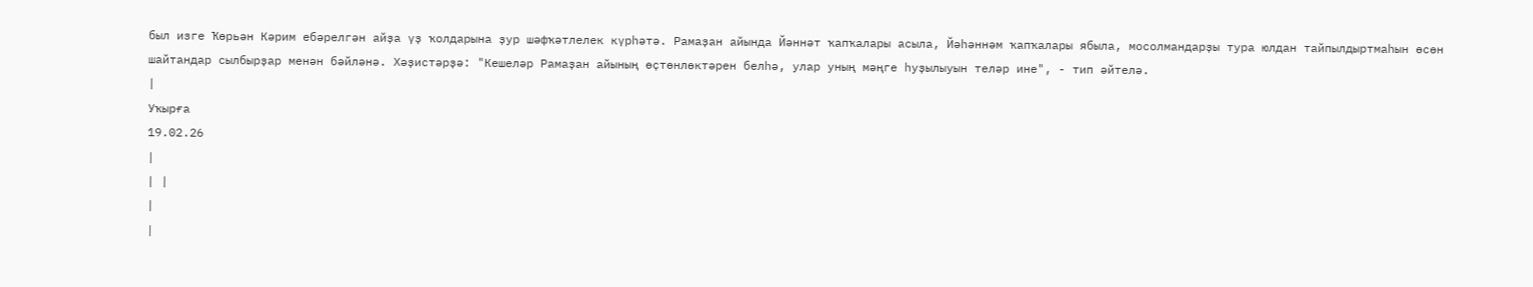был изге Ҡөрьән Кәрим ебәрелгән айҙа үҙ ҡолдарына ҙур шәфҡәтлелек күрһәтә. Рамаҙан айында Йәннәт ҡапҡалары асыла, Йәһәннәм ҡапҡалары ябыла, мосолмандарҙы тура юлдан тайпылдыртмаһын өсөн шайтандар сылбырҙар менән бәйләнә. Хәҙистәрҙә: "Кешеләр Рамаҙан айының өҫтөнлөктәрен белһә, улар уның мәңге һуҙылыуын теләр ине", - тип әйтелә.
|
Уҡырға
19.02.26
|
| |
|
|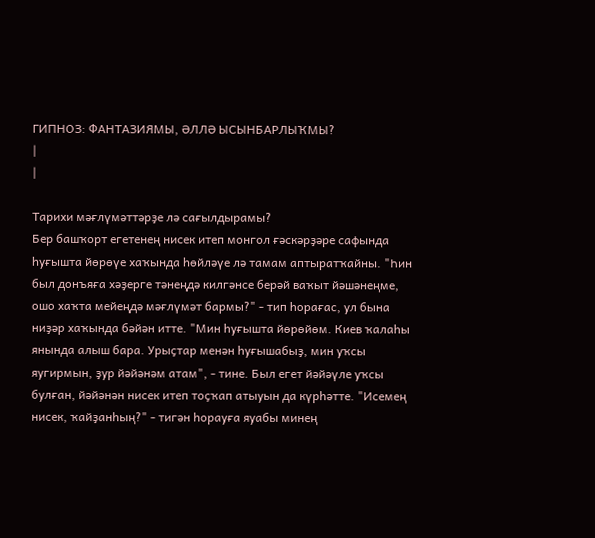ГИПНОЗ: ФАНТАЗИЯМЫ, ӘЛЛӘ ЫСЫНБАРЛЫҠМЫ?
|
|

Тарихи мәғлүмәттәрҙе лә сағылдырамы?
Бер башҡорт егетенең нисек итеп монгол ғәскәрҙәре сафында һуғышта йөрөүе хаҡында һөйләүе лә тамам аптыратҡайны. "Һин был донъяға хәҙерге тәнеңдә килгәнсе берәй ваҡыт йәшәнеңме, ошо хаҡта мейеңдә мәғлүмәт бармы?" - тип һорағас, ул бына ниҙәр хаҡында бәйән итте. "Мин һуғышта йөрөйөм. Киев ҡалаһы янында алыш бара. Урыҫтар менән һуғышабыҙ, мин уҡсы яугирмын, ҙур йәйәнәм атам", - тине. Был егет йәйәүле уҡсы булған, йәйәнән нисек итеп тоҫҡап атыуын да күрһәтте. "Исемең нисек, ҡайҙанһың?" - тигән һорауға яуабы минең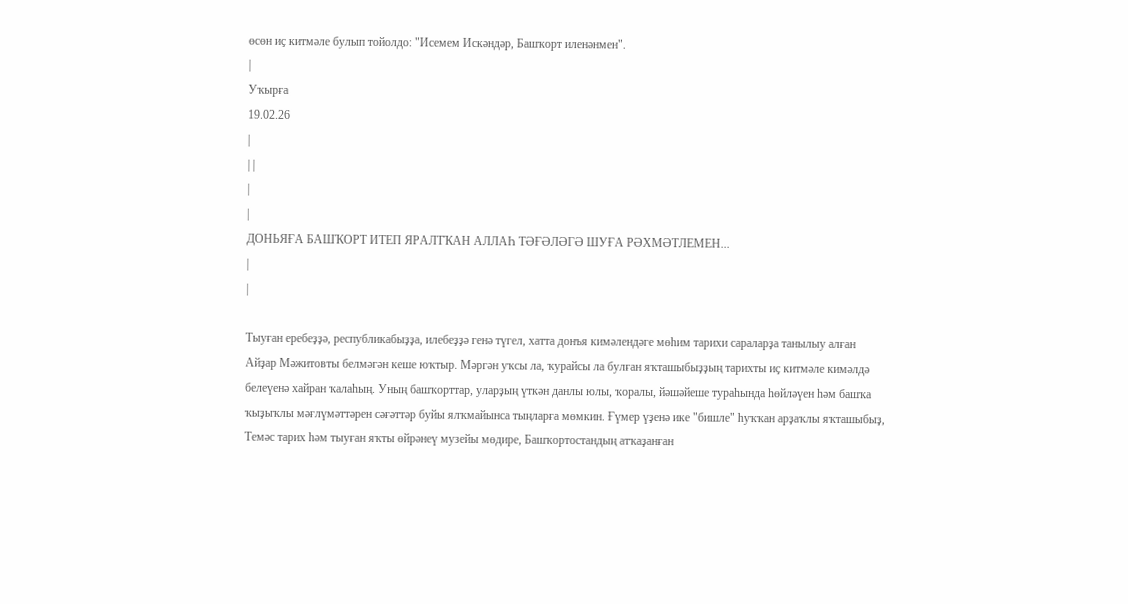өсөн иҫ китмәле булып тойолдо: "Исемем Искәндәр, Башҡорт иленәнмен".
|
Уҡырға
19.02.26
|
| |
|
|
ДОНЬЯҒА БАШҠОРТ ИТЕП ЯРАЛТҠАН АЛЛАҺ ТӘҒӘЛӘГӘ ШУҒА РӘХМӘТЛЕМЕН...
|
|

Тыуған еребеҙҙә, республикабыҙҙа, илебеҙҙә генә түгел, хатта донъя кимәлендәге мөһим тарихи сараларҙа танылыу алған Айҙар Мәжитовты белмәгән кеше юҡтыр. Мәргән уҡсы ла, ҡурайсы ла булған яҡташыбыҙҙың тарихты иҫ китмәле кимәлдә белеүенә хайран ҡалаһың. Уның башҡорттар, уларҙың үткән данлы юлы, ҡоралы, йәшәйеше тураһында һөйләүен һәм башҡа ҡыҙыҡлы мәғлүмәттәрен сәғәттәр буйы ялҡмайынса тыңларға мөмкин. Ғүмер үҙенә ике "бишле" һуҡҡан арҙаҡлы яҡташыбыҙ, Темәс тарих һәм тыуған яҡты өйрәнеү музейы мөдире, Башҡортостандың атҡаҙанған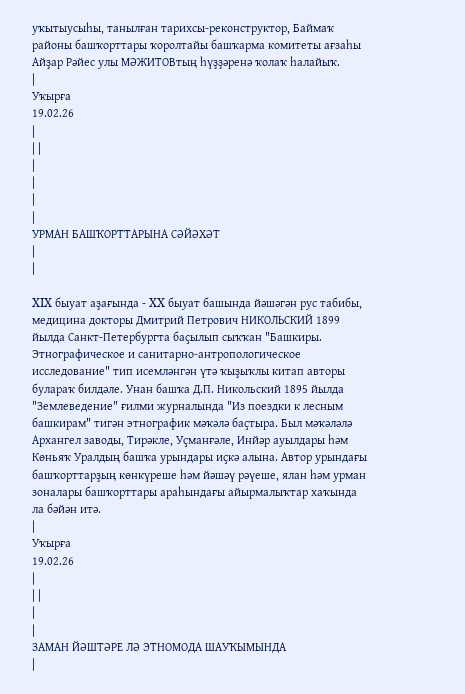уҡытыусыһы, танылған тарихсы-реконструктор, Баймаҡ районы башҡорттары ҡоролтайы башҡарма комитеты ағзаһы Айҙар Рәйес улы МӘЖИТОВтың һүҙҙәренә ҡолаҡ һалайыҡ.
|
Уҡырға
19.02.26
|
| |
|
|
|
|
УРМАН БАШҠОРТТАРЫНА СӘЙӘХӘТ
|
|

XIX быуат аҙағында - XX быуат башында йәшәгән рус табибы, медицина докторы Дмитрий Петрович НИКОЛЬСКИЙ 1899 йылда Санкт-Петербургта баҫылып сыҡҡан "Башкиры. Этнографическое и санитарно-антропологическое исследование" тип исемләнгән үтә ҡыҙыҡлы китап авторы булараҡ билдәле. Унан башҡа Д.П. Никольский 1895 йылда "Землеведение" ғилми журналында "Из поездки к лесным башкирам" тигән этнографик мәҡәлә баҫтыра. Был мәҡәләлә Архангел заводы, Тирәкле, Уҫманғәле, Инйәр ауылдары һәм Көньяҡ Уралдың башҡа урындары иҫкә алына. Автор урындағы башҡорттарҙың көнкүреше һәм йәшәү рәүеше, ялан һәм урман зоналары башҡорттары араһындағы айырмалыҡтар хаҡында ла бәйән итә.
|
Уҡырға
19.02.26
|
| |
|
|
ЗАМАН ЙӘШТӘРЕ ЛӘ ЭТНОМОДА ШАУҠЫМЫНДА
|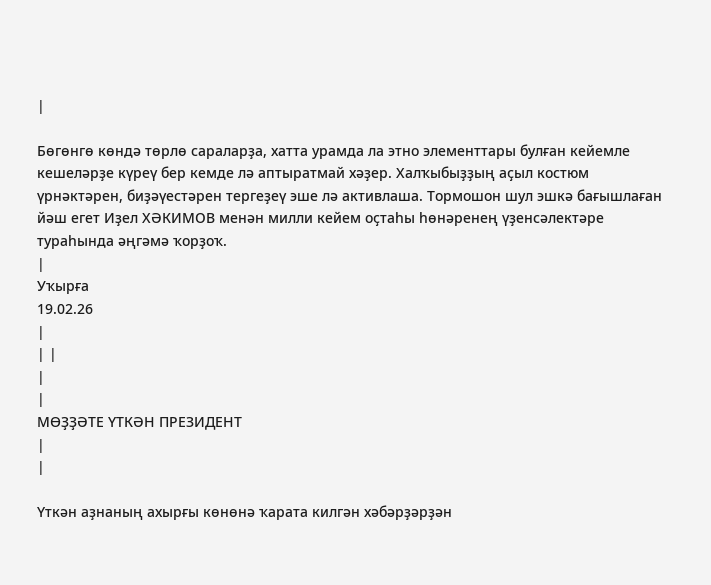|

Бөгөнгө көндә төрлө сараларҙа, хатта урамда ла этно элементтары булған кейемле кешеләрҙе күреү бер кемде лә аптыратмай хәҙер. Халҡыбыҙҙың аҫыл костюм үрнәктәрен, биҙәүестәрен тергеҙеү эше лә активлаша. Тормошон шул эшкә бағышлаған йәш егет Иҙел ХӘКИМОВ менән милли кейем оҫтаһы һөнәренең үҙенсәлектәре тураһында әңгәмә ҡорҙоҡ.
|
Уҡырға
19.02.26
|
| |
|
|
МӨҘҘӘТЕ ҮТКӘН ПРЕЗИДЕНТ
|
|

Үткән аҙнаның ахырғы көнөнә ҡарата килгән хәбәрҙәрҙән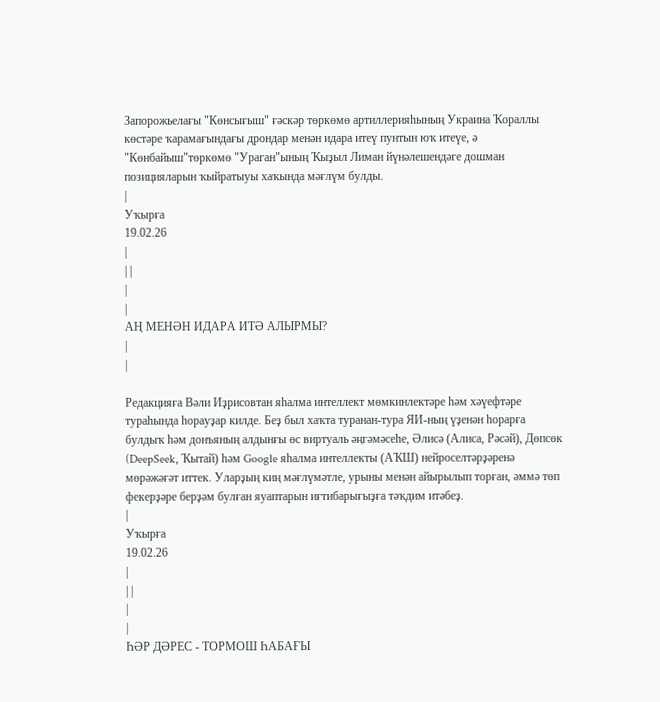Запорожьелағы "Көнсығыш" ғәскәр төркөмө артиллерияһының Украина Ҡораллы көстәре ҡарамағындағы дрондар менән идара итеү пунтын юҡ итеүе, ә "Көнбайыш"төркөмө "Ураган"ының Ҡыҙыл Лиман йүнәлешендәге дошман позицияларын ҡыйратыуы хаҡында мәғлүм булды.
|
Уҡырға
19.02.26
|
| |
|
|
АҢ МЕНӘН ИДАРА ИТӘ АЛЫРМЫ?
|
|

Редакцияға Вәли Иҙрисовтан яһалма интеллект мөмкинлектәре һәм хәүефтәре тураһында һорауҙар килде. Беҙ был хаҡта туранан-тура ЯИ-ның үҙенән һорарға булдыҡ һәм донъяның алдынғы өс виртуаль әңгәмәсеһе, Әлисә (Алиса, Рәсәй), Дөпсөк (DeepSeek, Ҡытай) һәм Google яһалма интеллекты (АҠШ) нейроселтәрҙәренә мөрәжәғәт иттек. Уларҙың киң мәғлүмәтле, урыны менән айырылып торған, әммә төп фекерҙәре берҙәм булған яуаптарын иғтибарығыҙға тәҡдим итәбеҙ.
|
Уҡырға
19.02.26
|
| |
|
|
ҺӘР ДӘРЕС - ТОРМОШ ҺАБАҒЫ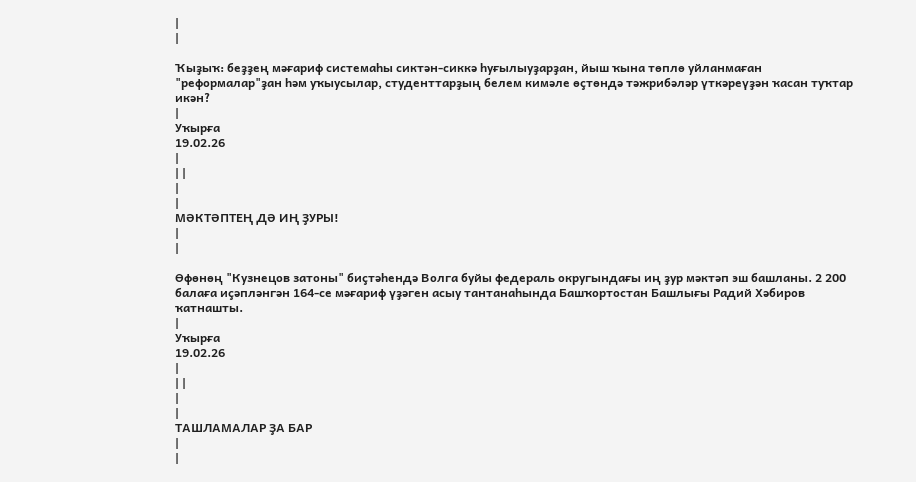|
|

Ҡыҙыҡ: беҙҙең мәғариф системаһы сиктән-сиккә һуғылыуҙарҙан, йыш ҡына төплө уйланмаған "реформалар"ҙан һәм уҡыусылар, студенттарҙың белем кимәле өҫтөндә тәжрибәләр үткәреүҙән ҡасан туҡтар икән?
|
Уҡырға
19.02.26
|
| |
|
|
МӘКТӘПТЕҢ ДӘ ИҢ ҘУРЫ!
|
|

Өфөнөң "Кузнецов затоны" биҫтәһендә Волга буйы федераль округындағы иң ҙур мәктәп эш башланы. 2 200 балаға иҫәпләнгән 164-се мәғариф үҙәген асыу тантанаһында Башҡортостан Башлығы Радий Хәбиров ҡатнашты.
|
Уҡырға
19.02.26
|
| |
|
|
ТАШЛАМАЛАР ҘА БАР
|
|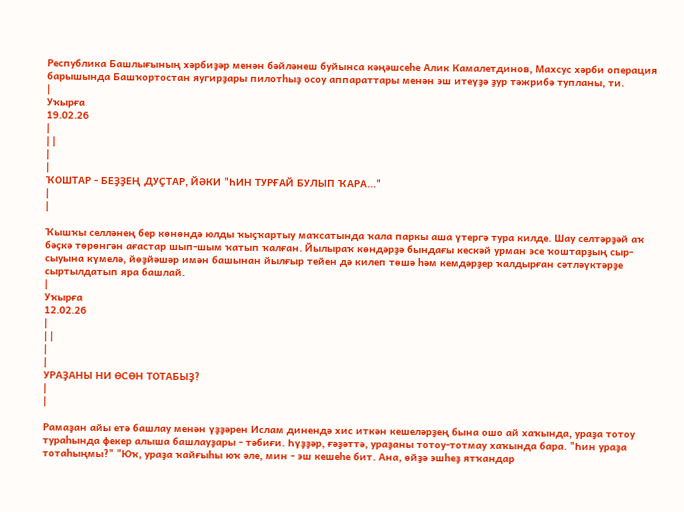Республика Башлығының хәрбиҙәр менән бәйләнеш буйынса кәңәшсеһе Алик Камалетдинов, Махсус хәрби операция барышында Башҡортостан яугирҙары пилотһыҙ осоу аппараттары менән эш итеүҙә ҙур тәжрибә тупланы, ти.
|
Уҡырға
19.02.26
|
| |
|
|
ҠОШТАР - БЕҘҘЕҢ ДУҪТАР, ЙӘКИ "ҺИН ТУРҒАЙ БУЛЫП ҠАРА..."
|
|

Ҡышҡы селләнең бер көнөндә юлды ҡыҫҡартыу маҡсатында ҡала паркы аша үтергә тура килде. Шау селтәрҙәй аҡ бәҫкә төрөнгән ағастар шып-шым ҡатып ҡалған. Йылыраҡ көндәрҙә бындағы кескәй урман эсе ҡоштарҙың сыр-сыуына күмелә, йөҙйәшәр имән башынан йылғыр тейен дә килеп төшә һәм кемдәрҙер ҡалдырған сәтләүктәрҙе сыртылдатып яра башлай.
|
Уҡырға
12.02.26
|
| |
|
|
УРАҘАНЫ НИ ӨСӨН ТОТАБЫҘ?
|
|

Рамаҙан айы етә башлау менән үҙҙәрен Ислам динендә хис иткән кешеләрҙең бына ошо ай хаҡында, ураҙа тотоу тураһында фекер алыша башлауҙары - тәбиғи. Һүҙҙәр, ғәҙәттә, ураҙаны тотоу-тотмау хаҡында бара. "Һин ураҙа тотаһыңмы?" "Юҡ, ураҙа ҡайғыһы юҡ әле, мин - эш кешеһе бит. Ана, өйҙә эшһеҙ ятҡандар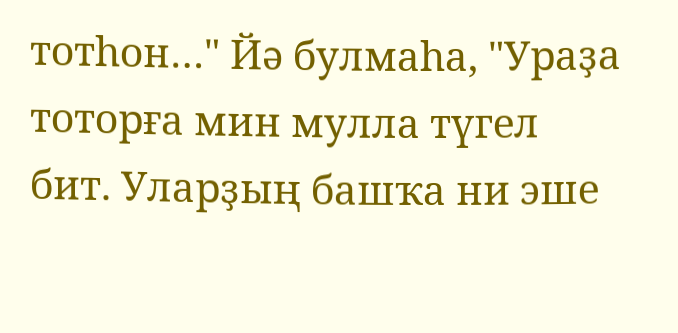тотһон…" Йә булмаһа, "Ураҙа тоторға мин мулла түгел бит. Уларҙың башҡа ни эше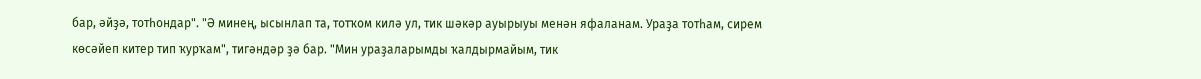бар, әйҙә, тотһондар". "Ә минең, ысынлап та, тотҡом килә ул, тик шәкәр ауырыуы менән яфаланам. Ураҙа тотһам, сирем көсәйеп китер тип ҡурҡам", тигәндәр ҙә бар. "Мин ураҙаларымды ҡалдырмайым, тик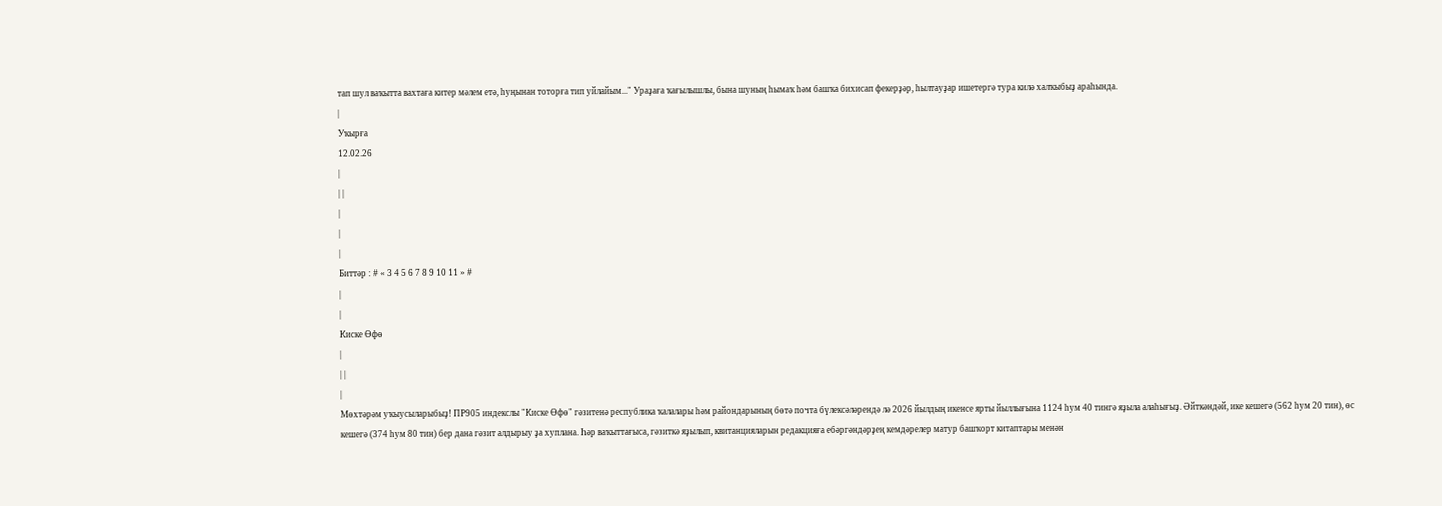тап шул ваҡытта вахтаға китер мәлем етә, һуңынан тоторға тип уйлайым..." Ураҙаға ҡағылышлы, бына шуның һымаҡ һәм башҡа бихисап фекерҙәр, һылтауҙар ишетергә тура килә халҡыбыҙ араһында.
|
Уҡырға
12.02.26
|
| |
|
|
|
Биттәр : # « 3 4 5 6 7 8 9 10 11 » #
|
|
Киске Өфө
|
| |
|
Мөхтәрәм уҡыусыларыбыҙ! ПР905 индекслы "Киске Өфө" гәзитенә республика ҡалалары һәм райондарының бөтә почта бүлексәләрендә лә 2026 йылдың икенсе ярты йыллығына 1124 һум 40 тингә яҙыла алаһығыҙ. Әйткәндәй, ике кешегә (562 һум 20 тин), өс кешегә (374 һум 80 тин) бер дана гәзит алдырыу ҙа хуплана. Һәр ваҡыттағыса, гәзиткә яҙылып, квитанцияларын редакцияға ебәргәндәрҙең кемдәрелер матур башҡорт китаптары менән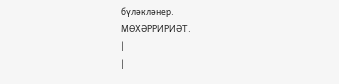бүләкләнер.
МӨХӘРРИРИӘТ.
|
|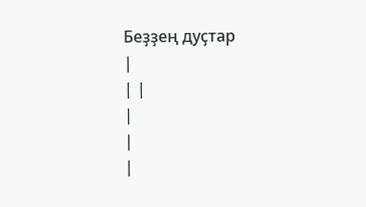Беҙҙең дуҫтар
|
| |
|
|
|